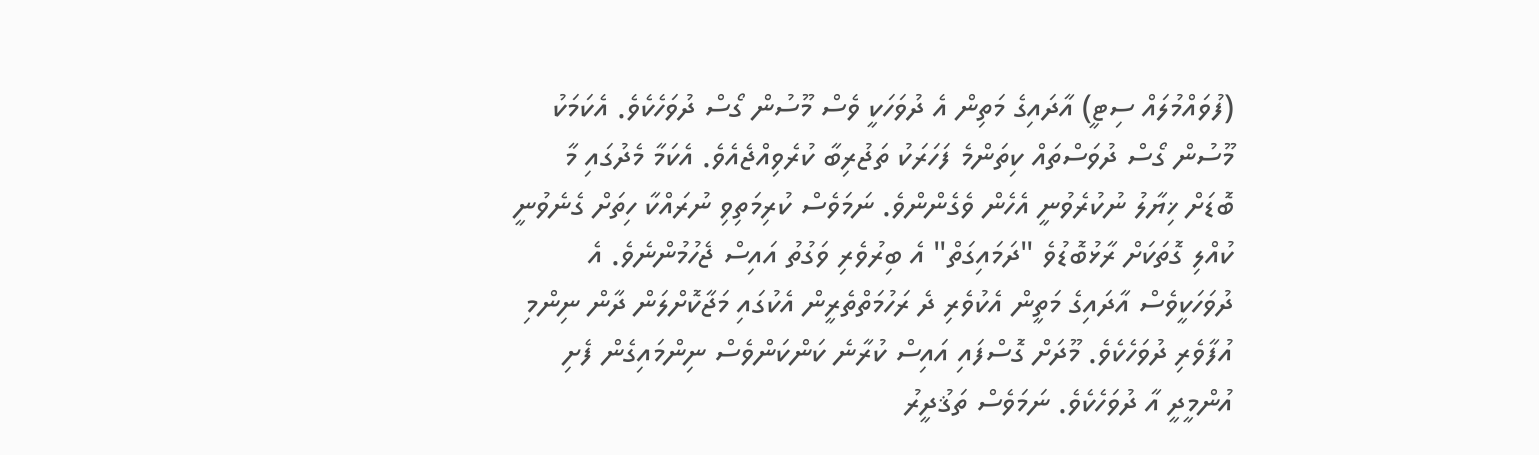(ފުވައްމުލައް ސިޓީ) އާދައިގެ މަތިން އެ ދުވަހަކީ ވެސް މޫސުން ގޯސް ދުވަހެކެވެ. އެކަމަކު މޫސުން ގޯސް ދުވަސްތައް ކިތަންމެ ފަހަރަކު ތަޖުރިބާ ކުރެވިއްޖެއެވެ. އެކަމާ މެދުގައި މާ ބޮޑަށް ޚިޔާލު ނުކުރެވުނީ އެހެން ވެގެންންވެ. ނަމަވެސް ކުރިމަތިވި ނުރައްކާ ހިތަށް ގެނެވުނީ ކުއްލި ގޮތަކަށް ރާޅުބޮޑުވެ "ދަމައިގަތް" އެ ބިރުވެރި ވަގުތު އައިސް ޖެހުމުންނެވެ. އެ ދުވަހަކީވެސް އާދައިގެ މަތީން އެކުވެރި ދެ ރަހުމަތްތެރީން އެކުގައި މަޖާކޮށްލަން ދާން ނިންމި އުފާވެރި ދުވަހެކެވެ. މޫދަށް ގޮސްފައި އައިސް ކުރާނެ ކަންކަންވެސް ނިންމައިގެން ފެށި އުންމީދީ އާ ދުވަހެކެވެ. ނަމަވެސް ތަޤުދީރު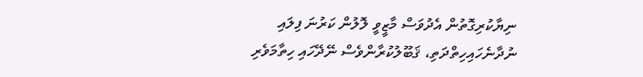ނިޔާކުރިގޮތުން އެދުވަސް މާޒީވީ ލޮލުން ކަރުނަ ފިލައި ނުދާނެހައިހިތްދަތި، ޤަބޫލުކުރާންވެސް ނޭދޭހައި ހިތާމަވެރި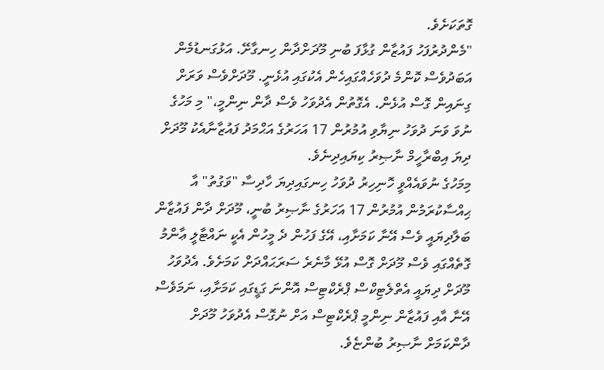ގޮތަކަށެވެ.
"މެންދުރުފަހު ފައުޒާން ގުޅާފަ ބުނި މޫދަށްދާން ހިނގާށޭ. އަޅުގަނޑުމެން އަބަދުވެސް ކޮންމެ ދުވަހެއްގައިހެން އެކުގައި އުޅެނީ. މޫދަށްވެސް ވަރަށް ގިނައިން ގޮސް އުޅެން. އެގޮތުން އެދުވަހު ވެސް ދާން ނިންމީ،" މި މަހުގެ ނުވަ ވަނަ ދުވަހު ނިޔާވި އުމުރުން 17 އަހަރުގެ އަޙްމަދު ފައުޒާނާއެކު މޫދަށް ދިޔަ އިބްރާހީމް ނާޞިރު ކިޔައިދިނެވެ.
މިމަހުގެ ނުވައެއްވީ ހޮނިހިރު ދުވަހު ހިނގައިދިޔަ ހާދިސާ "ވަގުތު" އާ ޙިއްސާކުރަމުން އުމުރުން 17 އަހަރުގެ ނާޞިރު ބުނީ، މޫދަށް ދާން ފައުޒާން ބަލާދިޔައީ ވެސް އޭނާ ކަމަށާއި، އޭގެ ފަހުން ދެ މީހުން އެކީ ނައްޓާލީ ޢާންމު ގޮތެއްގައި ވެސް މޫދަށް ގޮސް އުޅޭ މާނެރެ ސަރަޙައްދަށް ކަމަށެވެ. އެދުވަހު މޫދަށް ދިޔައީ އެތްލެޓިކްސް ޕްރެކްޓިސް އޮންނަ ގަޑީގައި ކަމަށާއި، ނަމަވެސް އޭނާ އާއި ފައުޒާން ނިންމީ ޕްރެކްޓިސް އަށް ނުގޮސް އެދުވަހު މޫދަށް ދާންކަމަށް ނާޞިރު ބުންޏެވެ.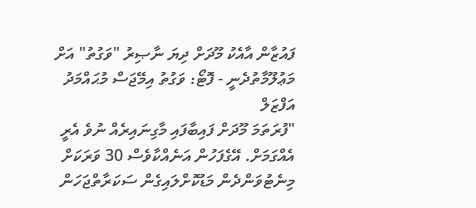ފައުޒާން އާއެކު މޫދަށް ދިޔަ ނާޞިރު "ވަގުތު" އަށް މަޢުލޫމާތުދެނީ - ފޮޓޯ: ވަގުތު އިމޭޖަސް މުޙައްމަދު އަފްޒަލް
"ފުރަތަމަ މޫދަށް ފައިބާފައި މާގިނައިރެއް ނުވެ އެރީ އެއްގަމަށް. އޭގެފަހުން އަނެއްކާވެސް 30 ވަރަކަށް މިނެޓުވަންދެން މަޑުކޮށްލައިގެން ސަކަރާތްޖަހަން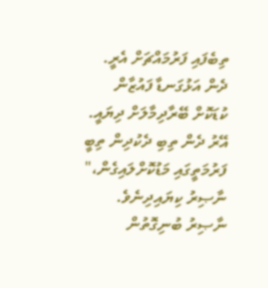ތިބެފައި ފަރުމައްޗަށް އެރީ. ދެން އަޅުގަނޑާ ފައުޒާން ކުޑަކޮށް ބޭރާދިމާލަށް ދިޔައީ. އޭރު ދެން ތިބި ދެކުދިން ތިބީ ފަރުމަތީގައި މަޑުކޮށްލައިގެން،" ނާޞިރު ކިޔައިދިނެވެ.
ނާޞިރު ބުނިގޮތުން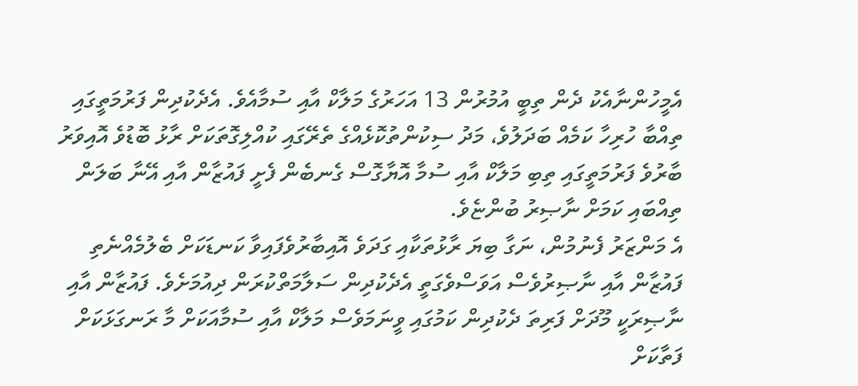އެމީހުންނާއެކު ދެން ތިބީ އުމުރުން 13 އަހަރުގެ މަލާކް އާއި ސުމާއެވެ. އެދެކުދިން ފަރުމަތީގައި ތިއްބާ ހުރިހާ ކަމެއް ބަދަލުވެ، މަދު ސިކުންތުކޮޅެއްގެ ތެރޭގައި ކުއްލިގޮތަކަށް ރާޅު ބޮޑުވެ އޮއިވަރު ބާރުވެ ފަރުމަތީގައި ތިބި މަލާކް އާއި ސުމާ އޮޔާގޮސް ގެނބެން ފެށީ ފައުޒާން އާއި އޭނާ ބަލަން ތިއްބައި ކަމަށް ނާޞިރު ބުންޏެވެ.
އެ މަންޒަރު ފެނުމުން، ނަގާ ބިޔަ ރާޅުތަކާއި ގަދަވެ އޮއިބާރުވެފައިވާ ކަނޑަކަށް ބެލުމެއްނެތި ފައުޒާން އާއި ނާޞިރުވެސް އަވަސްވެގަތީ އެދެކުދިން ސަލާމަތްކުރަން ދިއުމަށެވެ. ފައުޒާން އާއި ނާޞިރަކީ މޫދަށް ފަރިތަ ދެކުދިން ކަމުގައި ވީނަމަވެސް މަލާކް އާއި ސުމާއަކަށް މާ ރަނގަޅަކަށް ފަތާކަށް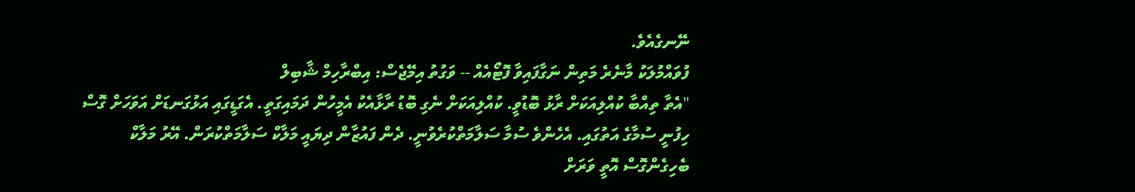ނޭނގެއެވެ.
ފުވައްމުލަކު މާނެރެ މަތިން ނަގާފައިވާ ފޮޓޯއެއް -- ވަގުތު އިމޭޖެސް: އިބްރާހިމް ޝާބިލް
"އެތާ ތިއްބާ ކުއްލިއަކަށް ރާޅު ބޮޑުވީ. ކުއްލިއަކަށް ނެގި ބޮޑު ރާޅާއެކު އެމީހުން ދަމައިގަތީ. އެގަޑީގައި އަޅުގަނޑަށް އަވަހަށް ގޮސް ހިފުނީ ސުމާގެ އަތުގައި. އެހެންވެ ސުމާ ސަލާމަތްކުރެވުނީ. ދެން ފައުޒާން ދިޔައީ މަލާކް ސަލާމަތްކުރަން. އޭރު މަލާކް ބެހިގެންގޮސް އޮތީ ވަރަށް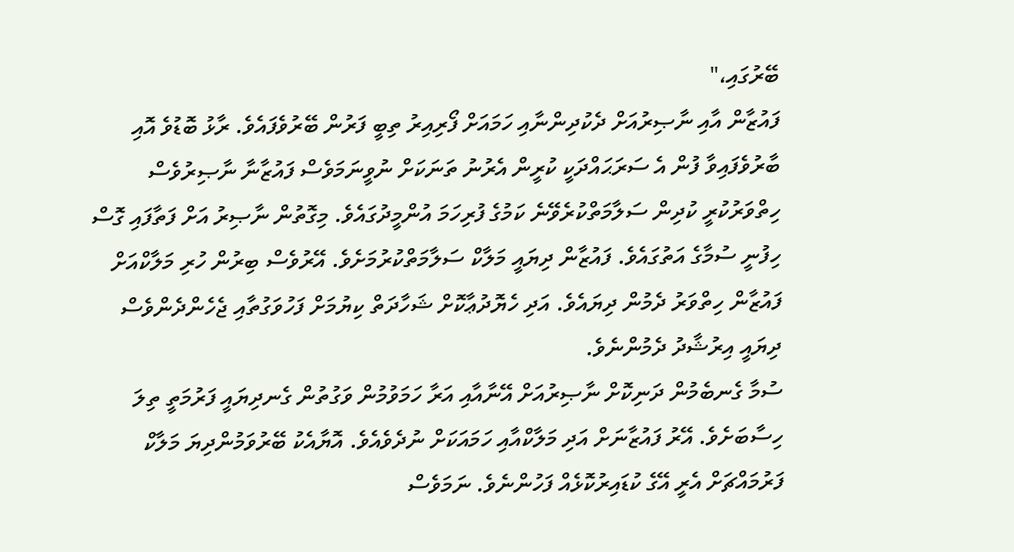ބޭރުގައި،"
ފައުޒާން އާއި ނާޞިރުއަށް ދެކުދިންނާއި ހަމައަށް ފޯރިއިރު ތިބީ ފަރުން ބޭރުވެފައެވެ. ރާޅު ބޮޑުވެ އޮއި ބާރުވެފައިވާ ފުން އެ ސަރަޙައްދަކީ ކުރީން އެރުނު ތަނަކަށް ނުވީނަމަވެސް ފައުޒާނާ ނާޞިރުވެސް ހިތްވަރުކުރީ ކުދިން ސަލާމަތްކުރެވޭނެ ކަމުގެ ފުރިހަމަ އުންމީދުގައެވެ. މިގޮތުން ނާޞިރު އަށް ފަތާފައި ގޮސް ހިފުނީ ސުމާގެ އަތުގައެވެ. ފައުޒާން ދިޔައީ މަލާކް ސަލާމަތްކުރުމަށެވެ. އޭރުވެސް ބިރުން ހުރި މަލާކްއަށް ފައުޒާން ހިތްވަރު ދެމުން ދިޔައެވެ. އަދި ހެޔޮދުޢާކޮށް ޝަހާދަތް ކިޔުމަށް ފަހުވަގުތާއި ޖެހެންދެންވެސް ދިޔައީ އިރުޝާދު ދެމުންނެވެ.
ސުމާ ގެނބެމުން ދަނިކޮށް ނާޞިރުއަށް އޭނާއާއި އަރާ ހަމަވުމުން ވަގުތުން ގެނދިޔައީ ފަރުމަތީ ތިލަ ހިސާބަށެވެ. އޭރު ފައުޒާނަށް އަދި މަލާކްއާއި ހަމައަކަށް ނުދެވެއެވެ. އޮޔާއެކު ބޭރުވަމުންދިޔަ މަލާކް ފަރުމައްޗަށް އެރީ އޭގެ ކުޑައިރުކޮޅެއް ފަހުންނެވެ. ނަމަވެސް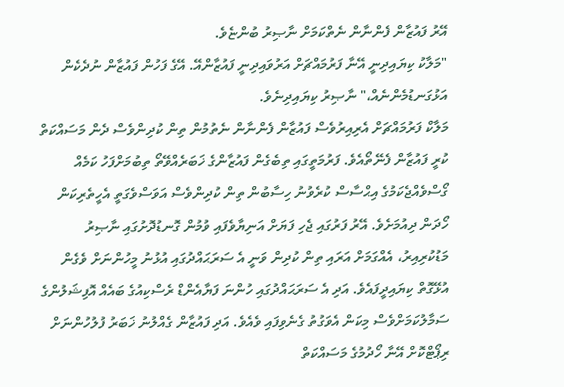އޭރު ފައުޒާން ފެންނާން ނެތްކަމަށް ނާޞިރު ބުންޏެވެ.
"މަލާކު ކިޔައިދިނީ އޭނާ ފަރުމައްޗަށް އަރުވައިދިނީ ފައުޒާންއޭ. އޭގެ ފަހުން ފައުޒާން ނުދެކެން އަޅުގަނޑުމެންނެއް،" ނާޞިރު ކިޔައިދިނެވެ.
މަލާކް ފަރުމައްޗަށް އެރިއިރުވެސް ފައުޒާން ފެންނާން ނެތުމުން ތިން ކުދިންވެސް ދެން މަސައްކަތް ކުރީ ފައުޒާން ފެނޭތޯއެވެ. ފަރުމަތީގައި ތިބެގެން ފައުޒާންގެ ޚަބަރެއްވޭތޯ ތިބުމަށްފަހު ކަމެއް ގޯސްވެއްޖެކަމުގެ އިޙްސާސް ކުރެވުނު ހިސާބުން ތިން ކުދިންވެސް އަވަސްވެގަތީ އެހީތެރިކަން ހޯދަން ދިއުމަށެވެ. އޭރު ފަރުގައި ޖެހި ފަޔަށް އަނިޔާވެފައި ވުމުން ގޮނޑުދޮށުގައި ނާޞިރު މަޑުކުރިއިރު، އެއްގަމަށް އަރައި ތިން ކުދިން ވަނީ އެ ސަރަޙައްދުގައި އުޅުނު މީހުންނަށް ވެގެން އުޅޭގޮތް ކިޔައިދީފައެވެ. އަދި އެ ސަރަޙައްދުގައި ހުންނަ ފަޔާއެންޑް ރެސްކިއުގެ ބައެއް އޮފިޝަލުންގެ ސަމާލުކަމަށްވެސް މިކަން އެވަގުތު ގެނެވިފައި ވެއެވެ. އަދި ފައުޒާން ގެއްލުނު ޚަބަރު ފުލުހުންނަށް ރިޕޯޓްކޮށް އޭނާ ހޯދުމުގެ މަސައްކަތް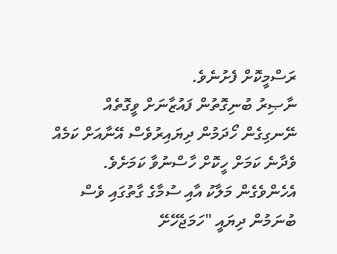ރަސްމީކޮށް ފެށުނެވެ.
ނާޞިރު ބުނިގޮތުން ފައުޒާނަށް ވީގޮތެއް ނޭނގިގެން ހޯދަމުން ދިޔައިރުވެސް އޭނާއަށް ކަމެއް ވެދާނެ ކަމަށް ހީކޮށް ހާސްނުވާ ކަމަށެވެ. އެހެންވެގެން މަލާކު އާއި ސުމާގެ ގާތުގައި ވެސް ބުނަމުން ދިޔައީ "ހަމަޖެހޭށޭ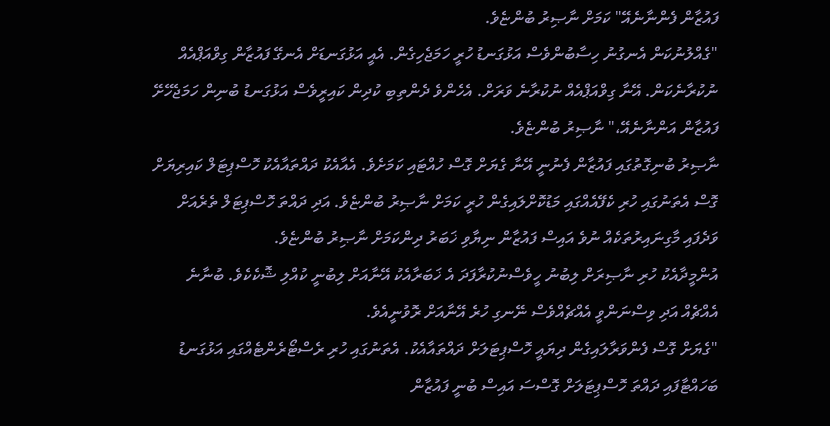ފައުޒާން ފެންނާނެއޭ" ކަމަށް ނާޞިރު ބުންޏެވެ.
"ގެއްލުނުކަން އެނގުނު ހިސާބުންވެސް އަޅުގަނޑު ހުރީ ހަމަޖެހިގެން. އެއީ އަޅުގަނޑަށް އެނގޭ ފައުޒާން ގިވްއަޕްއެއް ނުކުރާނެކަން. އޭނާ ގިވްއަޕްއެއް ނުކުރާނެ ވަރަށް. އެހެންވެ ދެންތިބި ކުދިން ކައިރީވެސް އަޅުގަނޑު ބުނިން ހަމަޖެހޭށޭ ފައުޒާން އަންނާނެއޭ،" ނާޞިރު ބުންޏެވެ.
ނާޞިރު ބުނިގޮތުގައި ފައުޒާން ފެނުނީ އޭނާ ގެޔަށް ގޮސް ހުއްޓައި ކަމަށެވެ. އެއާއެކު ދައްތައާއެކު ހޮސްޕިޓަލް ކައިރިޔަށް ގޮސް އެތަނުގައި ހުރި ކެފޭއެއްގައި މަޑުކޮށްލައިގެން ހުރީ ކަމަށް ނާޞިރު ބުންޏެވެ. އަދި ދައްތަ ހޮސްޕިޓަލް ތެރެއަށް ވަދެފައި މާގިނައިރުތަކެއް ނުވެ އައިސް ފައުޒާން ނިޔާވި ޚަބަރު ދިންކަމަށް ނާޞިރު ބުންޏެވެ.
އުންމީދާއެކު ހުރި ނާޞިރަށް ލިބުނު ހީވެސްނުކުރާފަދަ އެ ޚަބަރާއެކު އޭނާއަށް ލިބުނީ ކުއްލި ޝޮކެކެވެ. ބުނާނެ އެއްޗެއް އަދި ވިސްނަންވީ އެއްޗެއްވެސް ނޭނގި ހުރެ އޭނާއަށް ރޮވުނީއެވެ.
"ގެޔަށް ގޮސް ފެންވަރާލައިގެން ދިޔައީ ހޮސްޕިޓަލަށް ދައްތައާއެކު. އެތަނުގައި ހުރި ރެސްޓޯރެންޓެއްގައި އަޅުގަނޑު ބަހައްޓާފައި ދައްތަ ހޮސްޕިޓަލަށް ގޮސްސަ އައިސް ބުނީ ފައުޒާން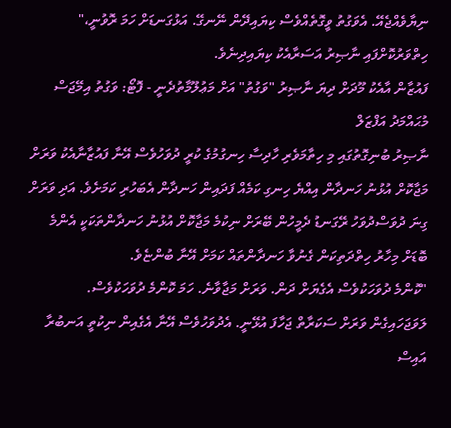ނިޔާވެއްޖެއޭ. އެވަގުތު ވީގޮތެއްވެސް ކިޔައިދޭން ނޭނގޭ. އަޅުގަނޑަށް ހަމަ ރޮވުނީ،" ހިތްވަރުކޮށްފައި ނާޞިރު އަސަރާއެކު ކިޔައިދިނެވެ.
ފައުޒާން އާއެކު މޫދަށް ދިޔަ ނާޞިރު "ވަގުތު" އަށް މަޢުލޫމާތުދެނީ - ފޮޓޯ: ވަގުތު އިމޭޖަސް މުޙައްމަދު އަފްޒަލް
ނާޞިރު ބުނިގޮތުގައި މި ހިތާމަވެރި ހާދިސާ ހިނގުމުގެ ކުރީ ދުވަހުވެސް އޭނާ ފައުޒާނާއެކު ވަރަށް މަޖާކޮށް އުޅުނު ހަނދާން އިއްޔެ ހިނގި ކަމެއް ފަދައިން ހަނދާން އެބަހުރި ކަމަށެވެ. އަދި ވަރަށް ގިނަ ދުވަސްދުވަހު ރޭގަނޑު ދެމީހުން ބޭރަށް ނިކުމެ މަޖާކޮށް އުޅުނު ހަނދާންތަކަކީ އެންމެ ބޮޑަށް މިހާރު ހިތްދަތިކަން ގެނުވާ ހަނދާންތައް ކަމަށް އޭނާ ބުންޏެވެ.
"ކޮންމެ ދުވަހަކުވެސް އެގެޔަށް ދަން. ވަރަށް މަޖާވާނެ. ހަމަ ކޮންމެ ދުވަހަކުވެސް. ލަވަޖަހައިގެން ވަރަށް ސަކަރާތް ޖަހާފަ އުޅޭނީ. އެދުވަހުވެސް އޭނާ އެގެއިން ނިކުތީ އަނބުރާ އައިސް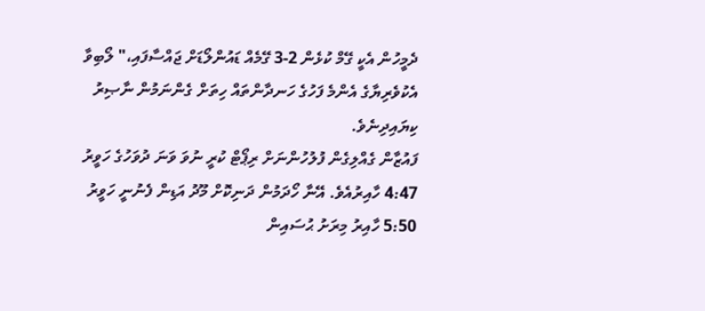ދެމީހުން އެކީ ގޭމް ކުޅެން 2-3 ގޭމެއް ޑައުންލޯޑަށް ޖައްސާފައި،" ލޯބިވާ އެކުވެރިޔާގެ އެންމެ ފަހުގެ ހަނދާންތައް ހިތަށް ގެންނަމުން ނާޞިރު ކިޔައިދިނެވެ.
ފައުޒާން ގެއްލިގެން ފުލުހުންނަށް ރިޕޯޓް ކުރީ ނުވަ ވަނަ ދުވަހުގެ ހަވީރު 4:47 ހާއިރުއެވެ. އޭނާ ހޯދަމުން ދަނިކޮށް މޫދު އަޑިން ފެނުނީ ހަވީރު 5:50 ހާއިރު މިރަށު ޙުސައިން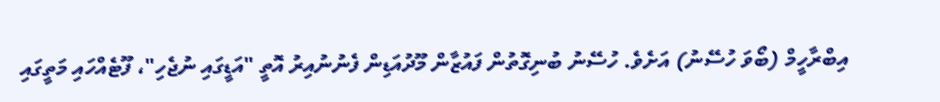އިބްރާހީމް (ބޯވަ ހުސޭނު) އަށެވެ. ހުސޭނު ބުނިގޮތުން ފައުޒާން މޫދުއަޑިން ފެނުނުއިރު އޮތީ "އަޑީގައި ނުޖެހި"، ފޫޓެއްހައި މަތީގައި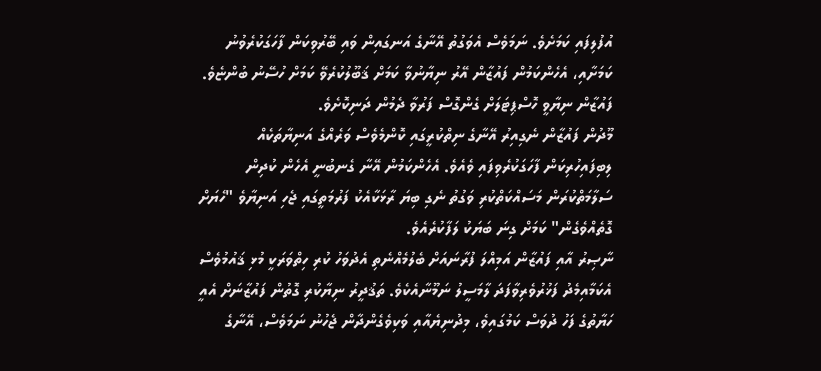އުފުލިފައި ކަމަށެވެ. ނަމަވެސް އެވަގުތު އޭނާގެ އަނގައިން ވައި ބޭރުވިކަން ފާހަގަކުރެވުނު ކަމަށާއި، އެހެންކަމުން ފައުޒާން އޭރު ނިޔާނުވާ ކަމަށް ޤަބޫލުކުރެވޭ ކަމަށް ހުސޭނު ބުންޏެވެ. ފައުޒާން ނިޔާވީ ހޮސްޕިޓަލަށް ގެންގޮސް ފަރުވާ ދެމުން ދަނިކޮށެވެ.
މޫދުން ފައުޒާން ނެގިއިރު އޭނާގެ ނިތްކުރީގައި ކޮންމެވެސް ވަރެއްގެ އަނިޔާތަކެއް ލިބިފައިހުރިކަން ފާހަގަކުރެވިފައި ވެއެވެ. އެހެންކަމުން އޭނާ ގެނބުނީ އެހެން ކުދިން ސަލާމަތްކުރަން މަސައްކަތްކުރި ވަގުތު ނެގި ބިޔަ ރާޅަކާއެކު ފަރުމަތީގައި ޖެހި އަނިޔާވެ "ހެޔަށް ގޮތެއްވެގެން" ކަމަށް ގިނަ ބަޔަކު ލަފާކުރެއެވެ.
ނާޞިރު އާއި ފައުޒާން އަމިއްލަ ފުރާނައަށް ބެލުމެއްނެތި އެދުވަހު ކުރި ހިތްވަރަކީ މުޅި ޤައުމުވެސް އެކަމާއިމެދު ފަޚުރުވެރިވާފަދަ ލާމަސީލު ނަމޫނާއެކެވެ. ތަޤުދީރު ނިޔާކުރި ގޮތުން ފައުޒާނަށް އެއީ ހަޔާތުގެ ފަހު ދުވަސް ކަމުގައިވެ، މިދުނިޔެއާއި ވަކިވެގެންދާން ޖެހުނު ނަމަވެސް، އޭނާގެ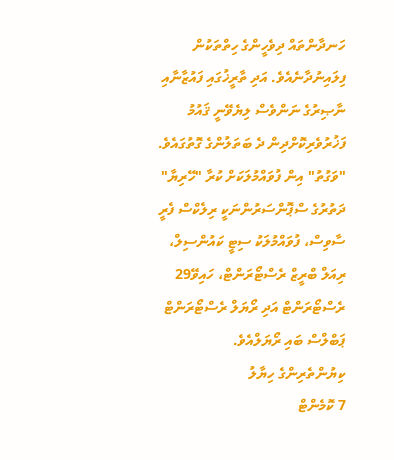ހަނދާންތައް ދިވެހީންގެ ހިތްތަކުން ފިލައިނުދާނެއެވެ. އަދި ތާރީޚުގައި ފައުޒާނާއި ނާޞިރުގެ ނަންވެސް ލިޔެވޭނީ ޤައުމު ފަޚުރުވެރިކޮށްދިން ދެ ބަތަލުންގެ ގޮތުގައެވެ.
"ވަގުތު" އިން ފުވައްމުލަކަށް ކުރާ "ހޭރިޔާ" ދަތުރުގެ ސްޕޮންސަރުންނަކީ ރިލެކްސް ފެރީ ސާވިސް، ފުވައްމުލަކު ސިޓީ ކައުންސިލް، ރިއަލް ބްރީޒް ރެސްޓޯރަންޓް، ހައިވޭ29 ރެސްޓޯރަންޓް އަދި ރޯޔަލް ރެސްޓޯރަންޓް ޕަބްލްސް ބައި ރޯޔަލްއެވެ.
ކިޔުންތެރިންގެ ހިޔާލު
7 ކޮމެންޓް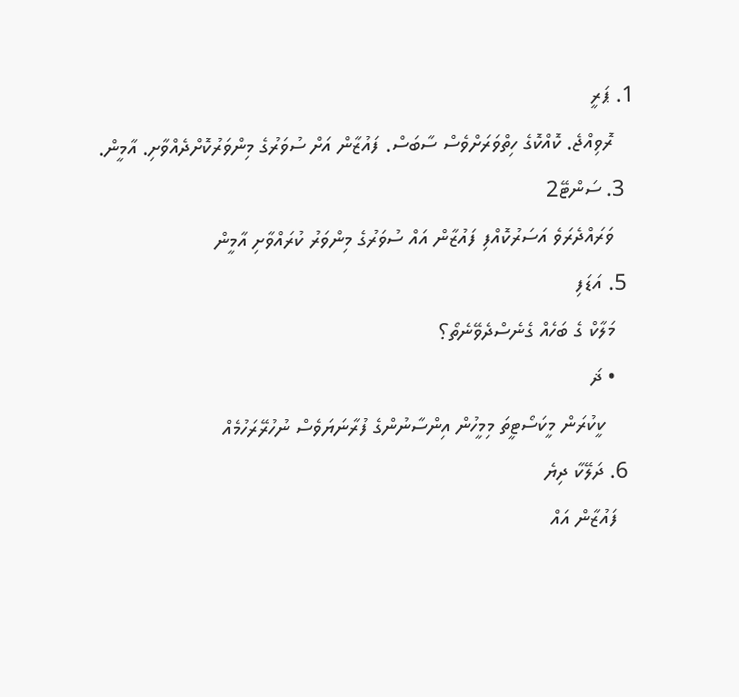1. ޕަރީ
    ރޮވިއްޖެ. ކޮއްކޮގެ ހިތްވަރަށްވެސް ސާބަސް. ފައުޒާން އަށް ސުވަރުގެ މިންވަރުކޮށްދެއްވާށި. އާމީން.
  3. ސަންޓޭ2
    ވަރައްދެރަވެ އަސަރުކޮއްފި ފައުޒާން އައް ސުވަރުގެ މިންވަރު ކުރައްވާށި އާމީން
  5. އަޑަފި
    މަލާކް ގެ ބަހެއް ގެނެސްދެވޭނެތޯ؟
    • ޛަ
      ކީކުރަން މީކަސޯޓީތަ މިމީހުން އިންސާނުންގެ ފުރާނަޔަވެސް ނުހުރޭރަހުމެއް
  6. ދަލޭކާ ދިޔެ
    ފައުޒާން އައް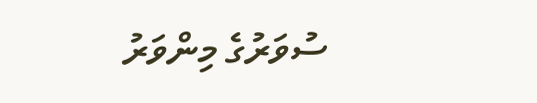ސުވަރުގެ މިންވަރު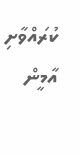ކުރައްވާށި އާމީން